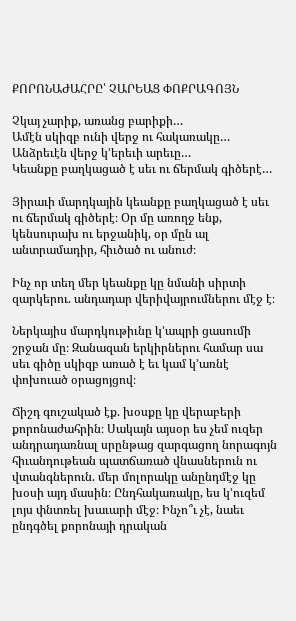ՔՈՐՈՆԱԺԱՀՐԸ՝ ՉԱՐԵԱՑ ՓՈՔՐԱԳՈՅՆ

Չկայ չարիք, առանց բարիքի…
Ամէն սկիզբ ունի վերջ ու հակառակը…
Անձրեւէն վերջ կ՚երեւի արեւը…
Կեանքը բաղկացած է սեւ ու ճերմակ գիծերէ…

Յիրաւի մարդկային կեանքը բաղկացած է սեւ ու ճերմակ գիծերէ։ Օր մը առողջ ենք, կենսուրախ ու երջանիկ, օր մըն ալ անտրամադիր, հիւծած ու անուժ։

Ինչ որ տեղ մեր կեանքը կը նմանի սիրտի զարկերու. անդադար վերիվայրումներու մէջ է։

Ներկայիս մարդկութիւնը կ՚ապրի ցասումի շրջան մը։ Զանազան երկիրներու համար սա սեւ գիծը սկիզբ առած է եւ կամ կ՚առնէ փոխուած օրացոյցով։

Ճիշդ գուշակած էք. խօսքը կը վերաբերի քորոնաժահրին։ Սակայն այսօր ես չեմ ուզեր անդրադառնալ սրընթաց զարգացող նորագոյն հիւանդութեան պատճառած վնասներուն ու վտանգներուն. մեր մոլորակը անընդմէջ կը խօսի այդ մասին։ Ընդհակառակը, ես կ՚ուզեմ լոյս փնտռել խաւարի մէջ։ Ինչո՞ւ չէ, նաեւ ընդգծել քորոնայի դրական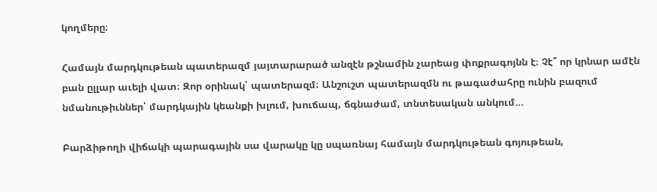կողմերը։

Համայն մարդկութեան պատերազմ յայտարարած անզէն թշնամին չարեաց փոքրագոյնն է։ Չէ՞ որ կրնար ամէն բան ըլլար աւելի վատ։ Զոր օրինակ՝ պատերազմ։ Անշուշտ պատերազմն ու թագաժահրը ունին բազում նմանութիւններ՝ մարդկային կեանքի խլում, խուճապ, ճգնաժամ, տնտեսական անկում…

Բարձիթողի վիճակի պարագային սա վարակը կը սպառնայ համայն մարդկութեան գոյութեան,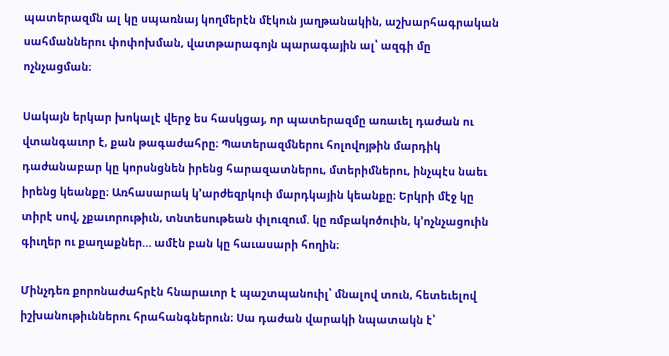պատերազմն ալ կը սպառնայ կողմերէն մէկուն յաղթանակին, աշխարհագրական սահմաններու փոփոխման, վատթարագոյն պարագային ալ՝ ազգի մը ոչնչացման։

Սակայն երկար խոկալէ վերջ ես հասկցայ, որ պատերազմը առաւել դաժան ու վտանգաւոր է, քան թագաժահրը։ Պատերազմներու հոլովոյթին մարդիկ դաժանաբար կը կորսնցնեն իրենց հարազատներու, մտերիմներու, ինչպէս նաեւ իրենց կեանքը։ Առհասարակ կ՚արժեզրկուի մարդկային կեանքը։ Երկրի մէջ կը տիրէ սով, չքաւորութիւն, տնտեսութեան փլուզում. կը ռմբակոծուին, կ՚ոչնչացուին գիւղեր ու քաղաքներ… ամէն բան կը հաւասարի հողին։

Մինչդեռ քորոնաժահրէն հնարաւոր է պաշտպանուիլ՝ մնալով տուն, հետեւելով իշխանութիւններու հրահանգներուն։ Սա դաժան վարակի նպատակն է՝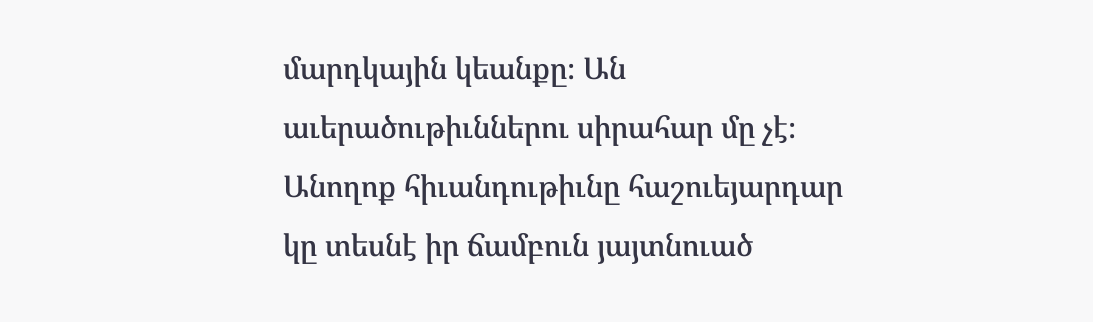մարդկային կեանքը։ Ան աւերածութիւններու սիրահար մը չէ։ Անողոք հիւանդութիւնը հաշուեյարդար կը տեսնէ իր ճամբուն յայտնուած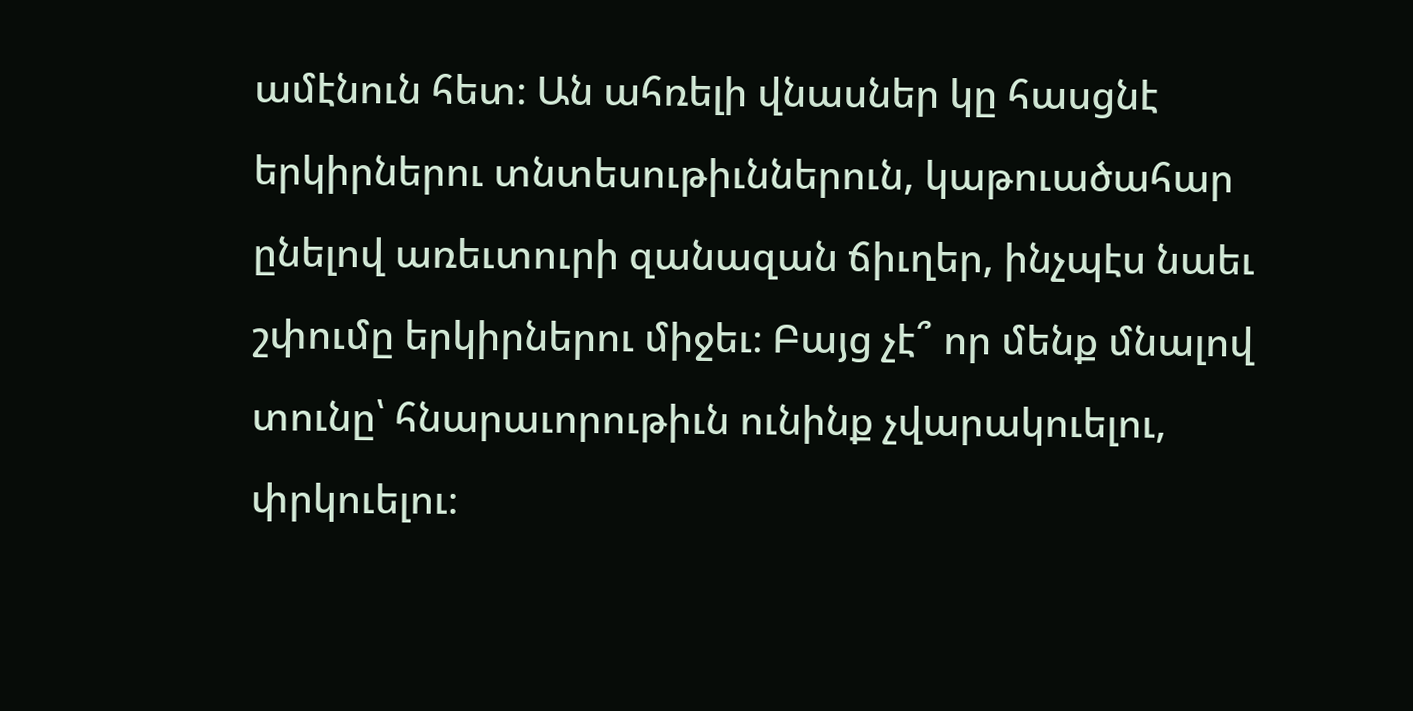ամէնուն հետ։ Ան ահռելի վնասներ կը հասցնէ երկիրներու տնտեսութիւններուն, կաթուածահար ընելով առեւտուրի զանազան ճիւղեր, ինչպէս նաեւ շփումը երկիրներու միջեւ։ Բայց չէ՞ որ մենք մնալով տունը՝ հնարաւորութիւն ունինք չվարակուելու, փրկուելու։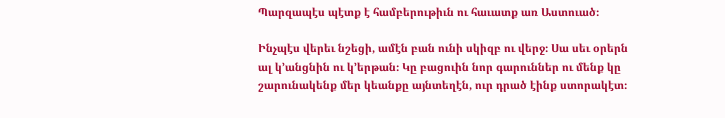Պարզապէս պէտք է համբերութիւն ու հաւատք առ Աստուած։

Ինչպէս վերեւ նշեցի, ամէն բան ունի սկիզբ ու վերջ։ Սա սեւ օրերն ալ կ՚անցնին ու կ՚երթան։ Կը բացուին նոր գարուններ ու մենք կը շարունակենք մեր կեանքը այնտեղէն, ուր դրած էինք ստորակէտ։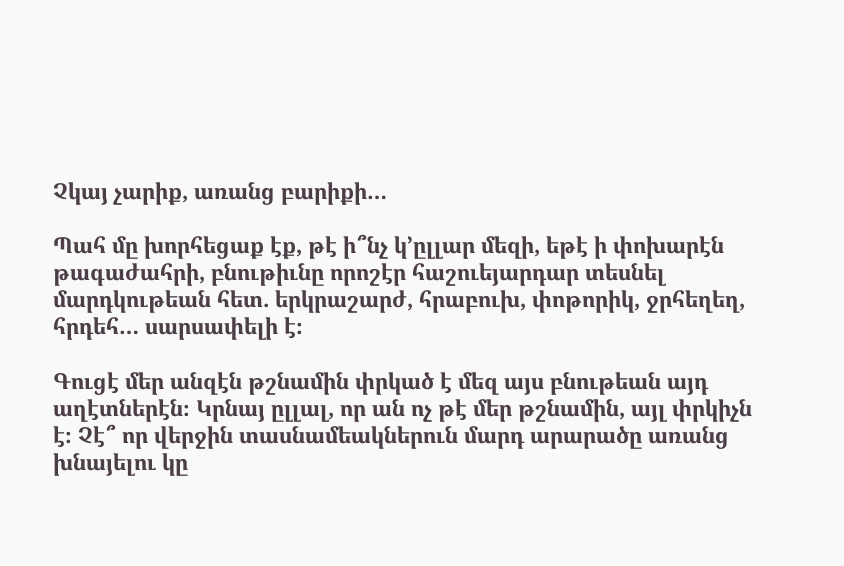Չկայ չարիք, առանց բարիքի…

Պահ մը խորհեցաք էք, թէ ի՞նչ կ՚ըլլար մեզի, եթէ ի փոխարէն թագաժահրի, բնութիւնը որոշէր հաշուեյարդար տեսնել մարդկութեան հետ. երկրաշարժ, հրաբուխ, փոթորիկ, ջրհեղեղ, հրդեհ… սարսափելի է։

Գուցէ մեր անզէն թշնամին փրկած է մեզ այս բնութեան այդ աղէտներէն։ Կրնայ ըլլալ, որ ան ոչ թէ մեր թշնամին, այլ փրկիչն է։ Չէ՞ որ վերջին տասնամեակներուն մարդ արարածը առանց խնայելու կը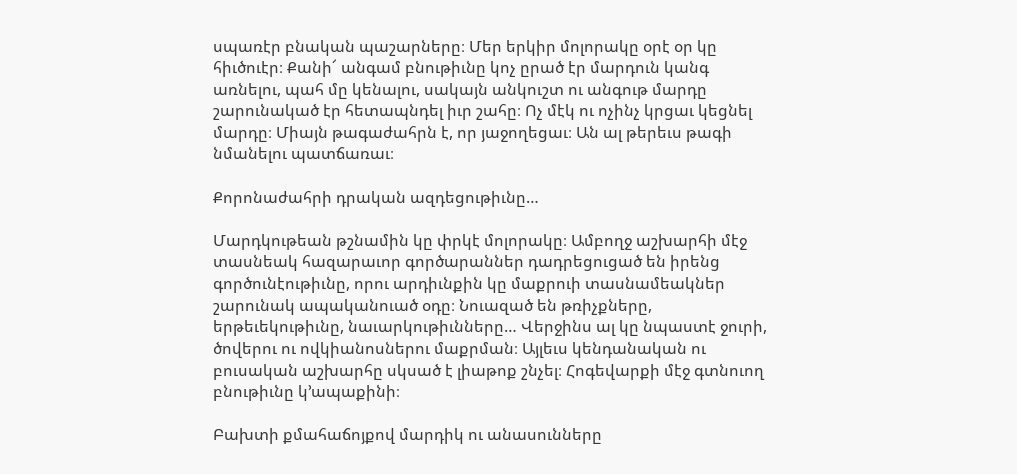սպառէր բնական պաշարները։ Մեր երկիր մոլորակը օրէ օր կը հիւծուէր։ Քանի՜ անգամ բնութիւնը կոչ ըրած էր մարդուն կանգ առնելու, պահ մը կենալու, սակայն անկուշտ ու անգութ մարդը շարունակած էր հետապնդել իւր շահը։ Ոչ մէկ ու ոչինչ կրցաւ կեցնել մարդը։ Միայն թագաժահրն է, որ յաջողեցաւ։ Ան ալ թերեւս թագի նմանելու պատճառաւ։

Քորոնաժահրի դրական ազդեցութիւնը…

Մարդկութեան թշնամին կը փրկէ մոլորակը։ Ամբողջ աշխարհի մէջ տասնեակ հազարաւոր գործարաններ դադրեցուցած են իրենց գործունէութիւնը, որու արդիւնքին կը մաքրուի տասնամեակներ շարունակ ապականուած օդը։ Նուազած են թռիչքները, երթեւեկութիւնը, նաւարկութիւնները… Վերջինս ալ կը նպաստէ ջուրի, ծովերու ու ովկիանոսներու մաքրման։ Այլեւս կենդանական ու բուսական աշխարհը սկսած է լիաթոք շնչել։ Հոգեվարքի մէջ գտնուող բնութիւնը կ՚ապաքինի։

Բախտի քմահաճոյքով մարդիկ ու անասունները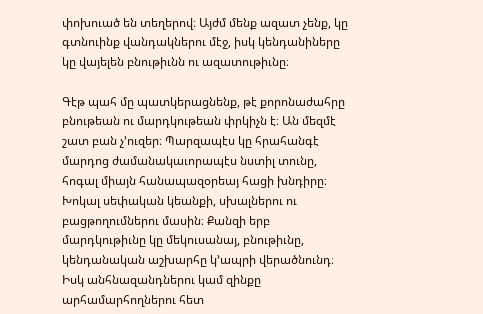փոխուած են տեղերով։ Այժմ մենք ազատ չենք, կը գտնուինք վանդակներու մէջ, իսկ կենդանիները կը վայելեն բնութիւնն ու ազատութիւնը։

Գէթ պահ մը պատկերացնենք, թէ քորոնաժահրը բնութեան ու մարդկութեան փրկիչն է։ Ան մեզմէ շատ բան չ՚ուզեր։ Պարզապէս կը հրահանգէ մարդոց ժամանակաւորապէս նստիլ տունը, հոգալ միայն հանապազօրեայ հացի խնդիրը։ Խոկալ սեփական կեանքի, սխալներու ու բացթողումներու մասին։ Քանզի երբ մարդկութիւնը կը մեկուսանայ, բնութիւնը, կենդանական աշխարհը կ՚ապրի վերածնունդ։ Իսկ անհնազանդներու կամ զինքը արհամարհողներու հետ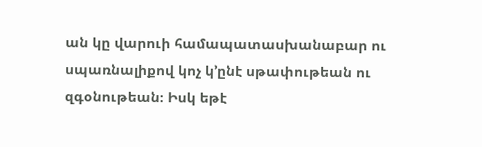ան կը վարուի համապատասխանաբար ու սպառնալիքով կոչ կ՚ընէ սթափութեան ու զգօնութեան։ Իսկ եթէ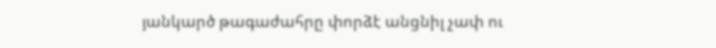յանկարծ թագաժահրը փորձէ անցնիլ չափ ու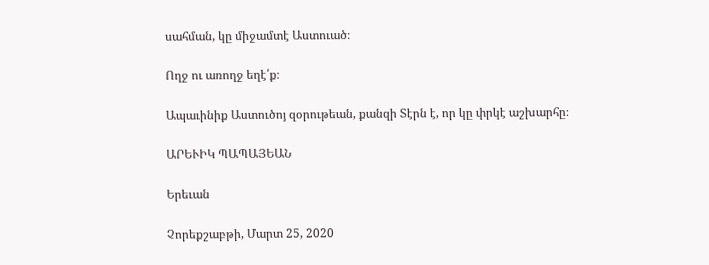սահման, կը միջամտէ Աստուած։

Ողջ ու առողջ եղէ՛ք։

Ապաւինիք Աստուծոյ զօրութեան, քանզի Տէրն է, որ կը փրկէ աշխարհը։

ԱՐԵՒԻԿ ՊԱՊԱՅԵԱՆ

Երեւան

Չորեքշաբթի, Մարտ 25, 2020